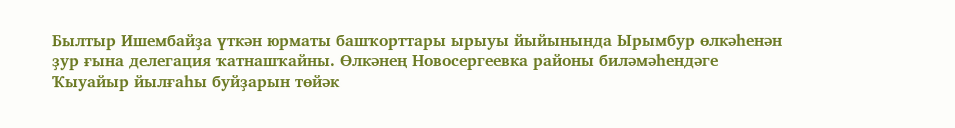Былтыр Ишембайҙа үткән юрматы башҡорттары ырыуы йыйынында Ырымбур өлкәһенән ҙур ғына делегация ҡатнашҡайны. Өлкәнең Новосергеевка районы биләмәһендәге Ҡыуайыр йылғаһы буйҙарын төйәк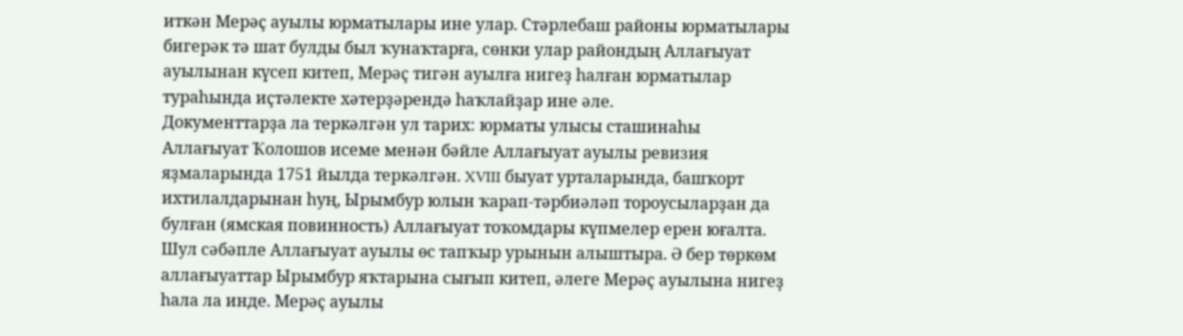иткән Мерәҫ ауылы юрматылары ине улар. Стәрлебаш районы юрматылары бигерәк тә шат булды был ҡунаҡтарға, сөнки улар райондың Аллағыуат ауылынан күсеп китеп, Мерәҫ тигән ауылға нигеҙ һалған юрматылар тураһында иҫтәлекте хәтерҙәрендә һаҡлайҙар ине әле.
Документтарҙа ла теркәлгән ул тарих: юрматы улысы сташинаһы Аллағыуат Ҡолошов исеме менән бәйле Аллағыуат ауылы ревизия яҙмаларында 1751 йылда теркәлгән. XVIII быуат урталарында, башҡорт ихтилалдарынан һуң, Ырымбур юлын ҡарап-тәрбиәләп тороусыларҙан да булған (ямская повинность) Аллағыуат тоҡомдары күпмелер ерен юғалта. Шул сәбәпле Аллағыуат ауылы өс тапҡыр урынын алыштыра. Ә бер төркөм аллағыуаттар Ырымбур яҡтарына сығып китеп, әлеге Мерәҫ ауылына нигеҙ һала ла инде. Мерәҫ ауылы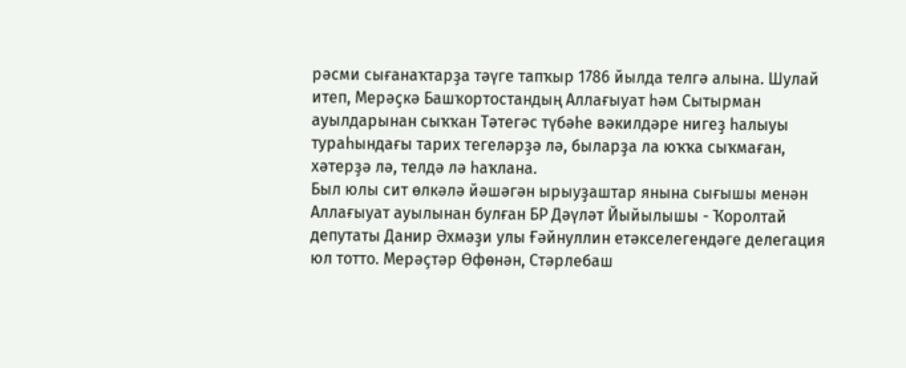рәсми сығанаҡтарҙа тәүге тапҡыр 1786 йылда телгә алына. Шулай итеп, Мерәҫкә Башҡортостандың Аллағыуат һәм Сытырман ауылдарынан сыҡҡан Тәтегәс түбәһе вәкилдәре нигеҙ һалыуы тураһындағы тарих тегеләрҙә лә, быларҙа ла юҡҡа сыҡмаған, хәтерҙә лә, телдә лә һаҡлана.
Был юлы сит өлкәлә йәшәгән ырыуҙаштар янына сығышы менән Аллағыуат ауылынан булған БР Дәүләт Йыйылышы - Ҡоролтай депутаты Данир Әхмәҙи улы Ғәйнуллин етәкселегендәге делегация юл тотто. Мерәҫтәр Өфөнән, Стәрлебаш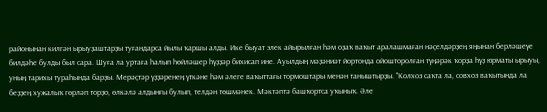районынан килгән ырыуҙаштарҙы туғандарса йылы ҡаршы алды. Ике быуат элек айырылған һәм оҙаҡ ваҡыт аралашмаған нәҫелдәрҙең яңынан берләшеүе билдәһе булды был сара. Шуға ла уртаға һалып һөйләшер һүҙҙәр бихисап ине. Ауылдың мәҙәниәт йортонда ойошторолған түңәрәк ҡорҙа һүҙ юрматы ырыуы, уның тарихы тураһында барҙы. Мерәҫтәр үҙҙәренең үткәне һәм әлеге ваҡыттағы тормоштары менән таныштырҙы. "Колхоз саҡта ла, совхоз ваҡытында ла беҙҙең хужалыҡ гөрләп торҙо, өлкәлә алдынғы булып, телдән төшмәнек. Мәктәптә башҡортса уҡыныҡ. Әле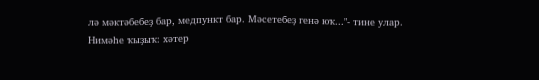лә мәктәбебеҙ бар, медпункт бар. Мәсетебеҙ генә юҡ..."- тине улар.
Нимәһе ҡыҙыҡ: хәтер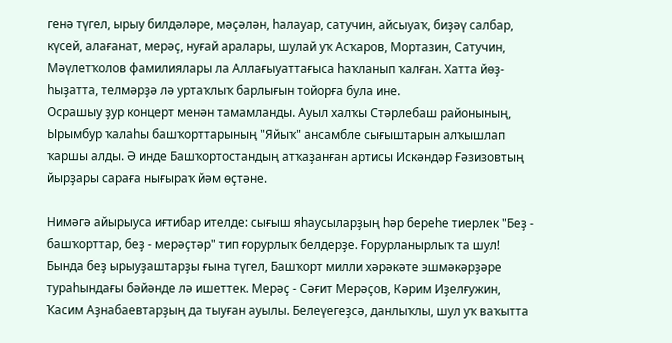генә түгел, ырыу билдәләре, мәҫәлән, һалауар, сатучин, айсыуаҡ, биҙәү салбар, күсей, алағанат, мерәҫ, нуғай аралары, шулай уҡ Асҡаров, Мортазин, Сатучин, Мәүлетҡолов фамилиялары ла Аллағыуаттағыса һаҡланып ҡалған. Хатта йөҙ-һыҙатта, телмәрҙә лә уртаҡлыҡ барлығын тойорға була ине.
Осрашыу ҙур концерт менән тамамланды. Ауыл халҡы Стәрлебаш районының, Ырымбур ҡалаһы башҡорттарының "Яйыҡ" ансамбле сығыштарын алҡышлап ҡаршы алды. Ә инде Башҡортостандың атҡаҙанған артисы Искәндәр Ғәзизовтың йырҙары сараға нығыраҡ йәм өҫтәне.

Нимәгә айырыуса иғтибар ителде: сығыш яһаусыларҙың һәр береһе тиерлек "Беҙ - башҡорттар, беҙ - мерәҫтәр" тип ғорурлыҡ белдерҙе. Ғорурланырлыҡ та шул! Бында беҙ ырыуҙаштарҙы ғына түгел, Башҡорт милли хәрәкәте эшмәкәрҙәре тураһындағы бәйәнде лә ишеттек. Мерәҫ - Сәғит Мерәҫов, Кәрим Иҙелғужин, Ҡасим Аҙнабаевтарҙың да тыуған ауылы. Белеүегеҙсә, данлыҡлы, шул уҡ ваҡытта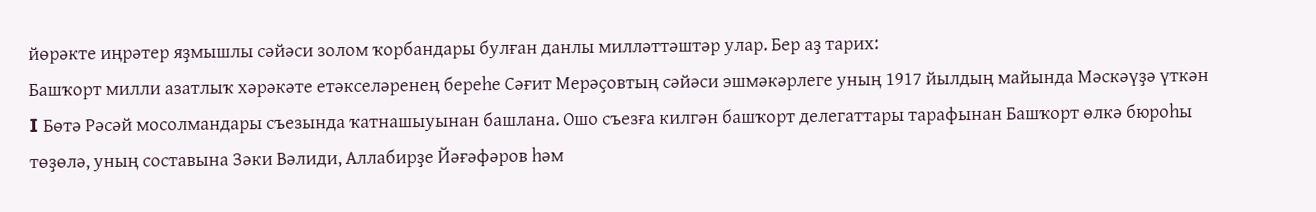йөрәкте иңрәтер яҙмышлы сәйәси золом ҡорбандары булған данлы милләттәштәр улар. Бер аҙ тарих:
Башҡорт милли азатлыҡ хәрәкәте етәкселәренең береһе Сәғит Мерәҫовтың сәйәси эшмәкәрлеге уның 1917 йылдың майында Мәскәүҙә үткән I Бөтә Рәсәй мосолмандары съезында ҡатнашыуынан башлана. Ошо съезға килгән башҡорт делегаттары тарафынан Башҡорт өлкә бюроһы төҙөлә, уның составына Зәки Вәлиди, Аллабирҙе Йәғәфәров һәм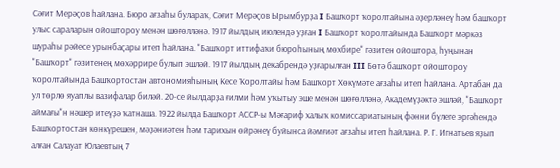Сәғит Мерәҫов һайлана. Бюро ағзаһы булараҡ, Сәғит Мерәҫов Ырымбурҙа I Башҡорт ҡоролтайына әҙерләнеү һәм башҡорт улыс сараларын ойоштороу менән шөғөлләнә. 1917 йылдың июлендә уҙған I Башҡорт ҡоролтайында Башҡорт мәркәз шураһы рәйесе урынбаҫары итеп һайлана. "Башҡорт иттифаҡи бюроһының мөхбире" гәзитен ойоштора, һуңынан "Башҡорт" гәзитенең мөхәррире булып эшләй. 1917 йылдың декабрендә уҙғарылған III Бөтә башҡорт ойоштороу ҡоролтайында Башҡортостан автономияһының Кесе Ҡоролтайы һәм Башҡорт Хөкүмәте ағзаһы итеп һайлана. Артабан да ул төрлө яуаплы вазифалар биләй. 20-се йылдарҙа ғилми һәм уҡытыу эше менән шөғөлләнә, Академүҙәктә эшләй, "Башҡорт аймағы"н нәшер итеүҙә ҡатнаша. 1922 йылда Башҡорт АССР-ы Мәғариф халыҡ комиссариатының фәнни бүлеге эргәһендә Башҡортостан көнкүрешен, мәҙәниәтен һәм тарихын өйрәнеү буйынса йәмғиәт ағзаһы итеп һайлана. Р. Г. Игнатьев яҙып алған Салауат Юлаевтың 7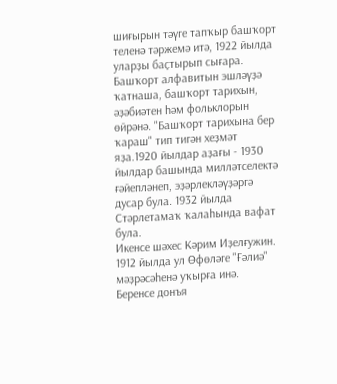шиғырын тәүге тапҡыр башҡорт теленә тәржемә итә, 1922 йылда уларҙы баҫтырып сығара. Башҡорт алфавитын эшләүҙә ҡатнаша, башҡорт тарихын, әҙәбиәтен һәм фольклорын өйрәнә. "Башҡорт тарихына бер ҡараш" тип тигән хеҙмәт яҙа.1920 йылдар аҙағы - 1930 йылдар башында милләтселектә ғәйепләнеп, эҙәрлекләүҙәргә дусар була. 1932 йылда Стәрлетамаҡ ҡалаһында вафат була.
Икенсе шәхес Кәрим Иҙелғужин. 1912 йылда ул Өфөләге "Ғәлиә" мәҙрәсәһенә уҡырға инә. Беренсе донъя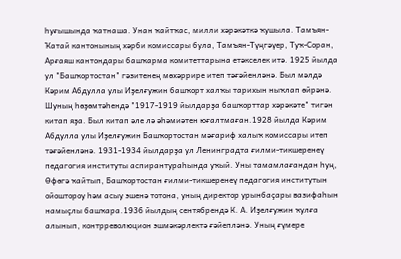һуғышында ҡатнаша. Унан ҡайтҡас, милли хәрәкәткә ҡушыла. Тамъян-Ҡатай кантонының хәрби комиссары була, Тамъян-Түңгәүер, Туҡ-Соран, Арғаяш кантондары башҡарма комитеттарына етәкселек итә. 1925 йылда ул "Башҡортостан" гәзитенең мөхәррире итеп тәғәйенләнә. Был мәлдә Кәрим Абдулла улы Иҙелғужин башҡорт халҡы тарихын ныҡлап өйрәнә. Шуның һөҙөмтәһендә "1917-1919 йылдарҙа башҡорттар хәрәкәте" тигән китап яҙа. Был китап әле лә әһәмиәтен юғалтмаған.1928 йылда Кәрим Абдулла улы Иҙелғужин Башҡортостан мәғариф халыҡ комиссары итеп тәғәйенләнә. 1931-1934 йылдарҙа ул Ленинградта ғилми-тикшеренеү педагогия институты аспирантураһында уҡый. Уны тамамлағандан һуң, Өфөгә ҡайтып, Башҡортостан ғилми-тикшеренеү педагогия институтын ойоштороу һәм асыу эшенә тотона, уның директор урынбаҫары вазифаһын намыҫлы башҡара.1936 йылдың сентябрендә К. А. Иҙелғужин ҡулға алынып, контрреволюцион эшмәкәрлектә ғәйепләнә. Уның ғүмере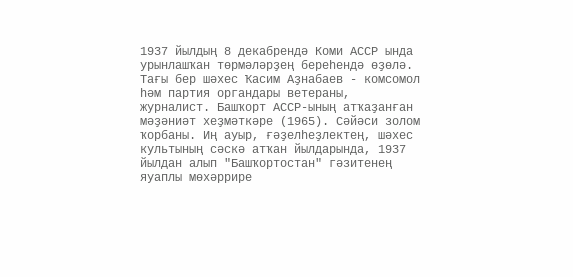1937 йылдың 8 декабрендә Коми АССР ында урынлашҡан төрмәләрҙең береһендә өҙөлә.
Тағы бер шәхес Ҡасим Аҙнабаев - комсомол һәм партия органдары ветераны, журналист. Башҡорт АССР-ының атҡаҙанған мәҙәниәт хеҙмәткәре (1965). Сәйәси золом ҡорбаны. Иң ауыр, ғәҙелһеҙлектең, шәхес культының сәскә атҡан йылдарында, 1937 йылдан алып "Башҡортостан" гәзитенең яуаплы мөхәррире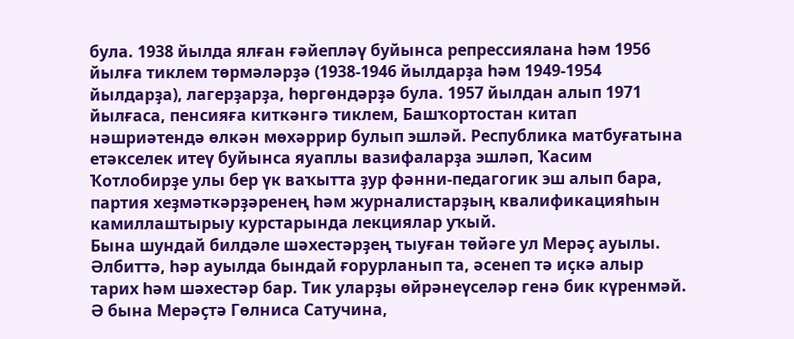була. 1938 йылда ялған ғәйепләү буйынса репрессиялана һәм 1956 йылға тиклем төрмәләрҙә (1938-1946 йылдарҙа һәм 1949-1954 йылдарҙа), лагерҙарҙа, һөргөндәрҙә була. 1957 йылдан алып 1971 йылғаса, пенсияға киткәнгә тиклем, Башҡортостан китап нәшриәтендә өлкән мөхәррир булып эшләй. Республика матбуғатына етәкселек итеү буйынса яуаплы вазифаларҙа эшләп, Ҡасим Ҡотлобирҙе улы бер үк ваҡытта ҙур фәнни-педагогик эш алып бара, партия хеҙмәткәрҙәренең һәм журналистарҙың квалификацияһын камиллаштырыу курстарында лекциялар уҡый.
Бына шундай билдәле шәхестәрҙең тыуған төйәге ул Мерәҫ ауылы. Әлбиттә, һәр ауылда бындай ғорурланып та, әсенеп тә иҫкә алыр тарих һәм шәхестәр бар. Тик уларҙы өйрәнеүселәр генә бик күренмәй. Ә бына Мерәҫтә Гөлниса Сатучина,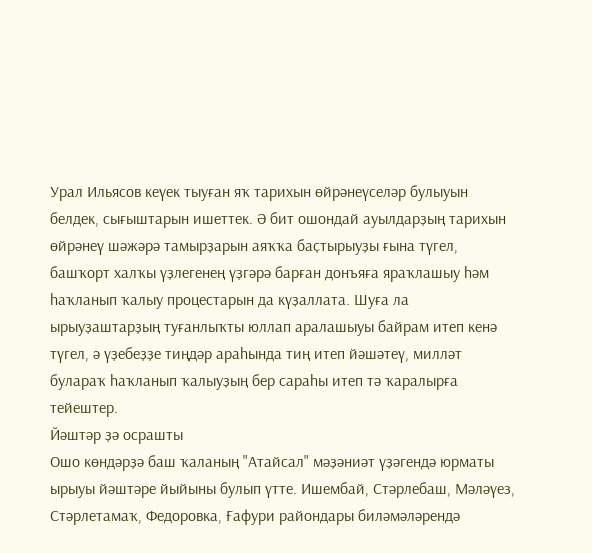Урал Ильясов кеүек тыуған яҡ тарихын өйрәнеүселәр булыуын белдек, сығыштарын ишеттек. Ә бит ошондай ауылдарҙың тарихын өйрәнеү шәжәрә тамырҙарын аяҡҡа баҫтырыуҙы ғына түгел, башҡорт халҡы үҙлегенең үҙгәрә барған донъяға яраҡлашыу һәм һаҡланып ҡалыу процестарын да күҙаллата. Шуға ла ырыуҙаштарҙың туғанлыҡты юллап аралашыуы байрам итеп кенә түгел, ә үҙебеҙҙе тиңдәр араһында тиң итеп йәшәтеү, милләт булараҡ һаҡланып ҡалыуҙың бер сараһы итеп тә ҡаралырға тейештер.
Йәштәр ҙә осрашты
Ошо көндәрҙә баш ҡаланың "Атайсал" мәҙәниәт үҙәгендә юрматы ырыуы йәштәре йыйыны булып үтте. Ишембай, Стәрлебаш, Мәләүез, Стәрлетамаҡ, Федоровка, Ғафури райондары биләмәләрендә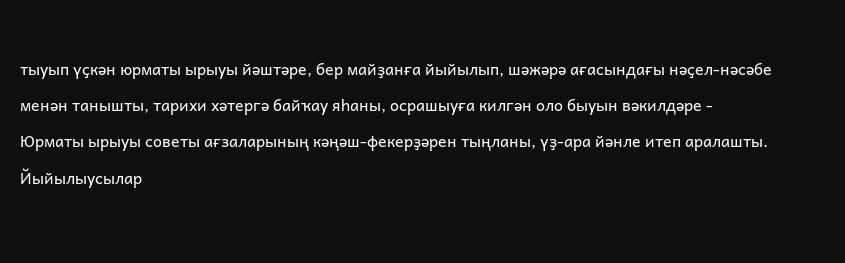тыуып үҫкән юрматы ырыуы йәштәре, бер майҙанға йыйылып, шәжәрә ағасындағы нәҫел-нәсәбе менән танышты, тарихи хәтергә байҡау яһаны, осрашыуға килгән оло быуын вәкилдәре - Юрматы ырыуы советы ағзаларының кәңәш-фекерҙәрен тыңланы, үҙ-ара йәнле итеп аралашты.
Йыйылыусылар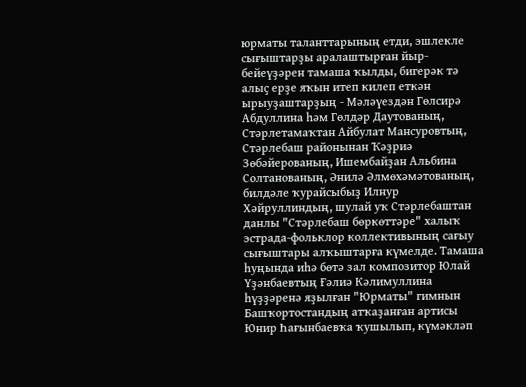юрматы таланттарының етди, эшлекле сығыштарҙы аралаштырған йыр-бейеүҙәрен тамаша ҡылды, бигерәк тә алыҫ ерҙе яҡын итеп килеп еткән ырыуҙаштарҙың - Мәләүездән Гөлсирә Абдуллина һәм Гөлдәр Даутованың, Стәрлетамаҡтан Айбулат Мансуровтың, Стәрлебаш районынан Ҡәҙриә Зөбәйерованың, Ишембайҙан Альбина Солтанованың, Әнилә Әлмөхәмәтованың, билдәле ҡурайсыбыҙ Илнур Хәйруллиндың, шулай уҡ Стәрлебаштан данлы "Стәрлебаш бөркөттәре" халыҡ эстрада-фольклор коллективының сағыу сығыштары алҡыштарға күмелде. Тамаша һуңында иһә бөтә зал композитор Юлай Үҙәнбаевтың Ғәлиә Кәлимуллина һүҙҙәренә яҙылған "Юрматы" гимнын Башҡортостандың атҡаҙанған артисы Юнир Һағынбаевҡа ҡушылып, күмәкләп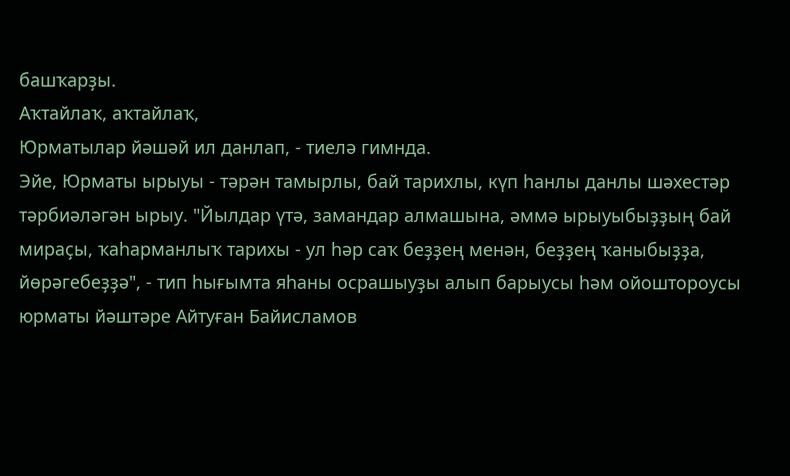башҡарҙы.
Аҡтайлаҡ, аҡтайлаҡ,
Юрматылар йәшәй ил данлап, - тиелә гимнда.
Эйе, Юрматы ырыуы - тәрән тамырлы, бай тарихлы, күп һанлы данлы шәхестәр тәрбиәләгән ырыу. "Йылдар үтә, замандар алмашына, әммә ырыуыбыҙҙың бай мираҫы, ҡаһарманлыҡ тарихы - ул һәр саҡ беҙҙең менән, беҙҙең ҡаныбыҙҙа, йөрәгебеҙҙә", - тип һығымта яһаны осрашыуҙы алып барыусы һәм ойоштороусы юрматы йәштәре Айтуған Байисламов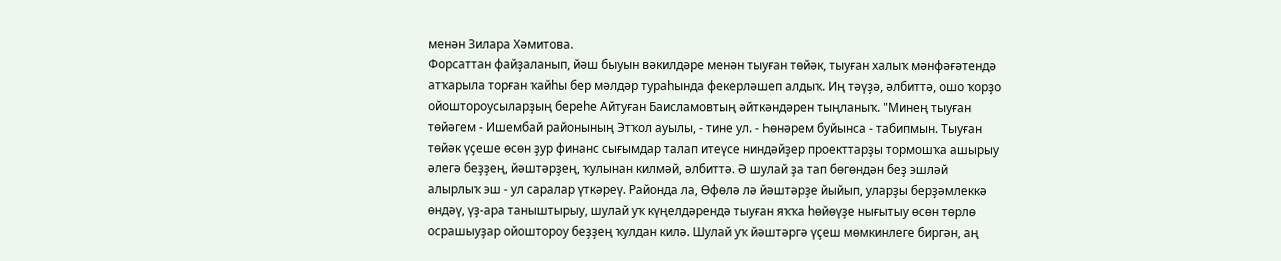менән Зилара Хәмитова.
Форсаттан файҙаланып, йәш быуын вәкилдәре менән тыуған төйәк, тыуған халыҡ мәнфәғәтендә атҡарыла торған ҡайһы бер мәлдәр тураһында фекерләшеп алдыҡ. Иң тәүҙә, әлбиттә, ошо ҡорҙо ойоштороусыларҙың береһе Айтуған Баисламовтың әйткәндәрен тыңланыҡ. "Минең тыуған төйәгем - Ишембай районының Этҡол ауылы, - тине ул. - Һөнәрем буйынса - табипмын. Тыуған төйәк үҫеше өсөн ҙур финанс сығымдар талап итеүсе ниндәйҙер проекттарҙы тормошҡа ашырыу әлегә беҙҙең, йәштәрҙең, ҡулынан килмәй, әлбиттә. Ә шулай ҙа тап бөгөндән беҙ эшләй алырлыҡ эш - ул саралар үткәреү. Районда ла, Өфөлә лә йәштәрҙе йыйып, уларҙы берҙәмлеккә өндәү, үҙ-ара таныштырыу, шулай уҡ күңелдәрендә тыуған яҡҡа һөйөүҙе нығытыу өсөн төрлө осрашыуҙар ойоштороу беҙҙең ҡулдан килә. Шулай уҡ йәштәргә үҫеш мөмкинлеге биргән, аң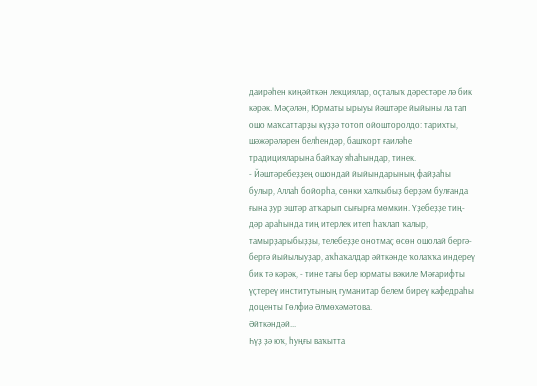даирәһен киңәйткән лекциялар, оҫталыҡ дәрестәре лә бик кәрәк. Мәҫәлән, Юрматы ырыуы йәштәре йыйыны ла тап ошо маҡсаттарҙы күҙҙә тотоп ойошторолдо: тарихты, шәжәрәләрен белһендәр, башҡорт ғаиләһе традицияларына байҡау яһаһындар, тинек.
- Йәштәребеҙҙең ошондай йыйындарының файҙаһы булыр, Аллаһ бойорһа, сөнки халҡыбыҙ берҙәм булғанда ғына ҙур эштәр атҡарып сығырға мөмкин. Үҙебеҙҙе тиң-дәр араһында тиң итерлек итеп һаҡлап ҡалыр, тамырҙарыбыҙҙы, телебеҙҙе онотмаҫ өсөн ошолай бергә-бергә йыйылыуҙар, аҡһаҡалдар әйткәнде ҡолаҡҡа индереү бик тә кәрәк, - тине тағы бер юрматы вәкиле Мәғарифты үҫтереү институтының гуманитар белем биреү кафедраһы доценты Гөлфиә Әлмөхәмәтова.
Әйткәндәй...
Һүҙ ҙә юҡ, һуңғы ваҡытта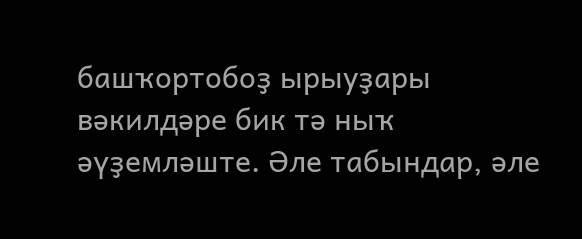башҡортобоҙ ырыуҙары вәкилдәре бик тә ныҡ әүҙемләште. Әле табындар, әле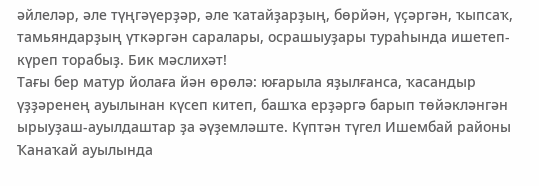әйлеләр, әле түңгәүерҙәр, әле ҡатайҙарҙың, бөрйән, үҫәргән, ҡыпсаҡ, тамьяндарҙың үткәргән саралары, осрашыуҙары тураһында ишетеп-күреп торабыҙ. Бик мәслихәт!
Тағы бер матур йолаға йән өрөлә: юғарыла яҙылғанса, ҡасандыр үҙҙәренең ауылынан күсеп китеп, башҡа ерҙәргә барып төйәкләнгән ырыуҙаш-ауылдаштар ҙа әүҙемләште. Күптән түгел Ишембай районы Ҡанаҡай ауылында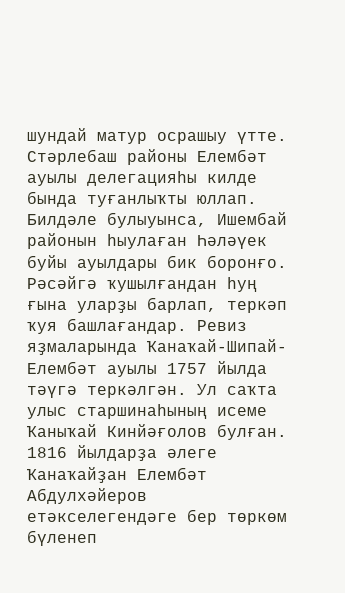шундай матур осрашыу үтте. Стәрлебаш районы Елембәт ауылы делегацияһы килде бында туғанлыҡты юллап. Билдәле булыуынса, Ишембай районын һыулаған Һәләүек буйы ауылдары бик боронғо. Рәсәйгә ҡушылғандан һуң ғына уларҙы барлап, теркәп ҡуя башлағандар. Ревиз яҙмаларында Ҡанаҡай-Шипай-Елембәт ауылы 1757 йылда тәүгә теркәлгән. Ул саҡта улыс старшинаһының исеме Ҡаныҡай Кинйәғолов булған. 1816 йылдарҙа әлеге Ҡанаҡайҙан Елембәт Абдулхәйеров етәкселегендәге бер төркөм бүленеп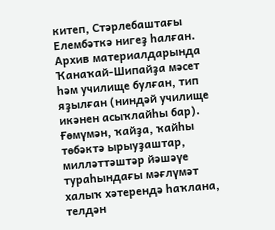китеп, Стәрлебаштағы Елембәткә нигеҙ һалған. Архив материалдарында Ҡанаҡай-Шипайҙа мәсет һәм училище булған, тип яҙылған (ниндәй училище икәнен асыҡлайһы бар). Ғөмүмән, ҡайҙа, ҡайһы төбәктә ырыуҙаштар, милләттәштәр йәшәүе тураһындағы мәғлүмәт халыҡ хәтерендә һаҡлана, телдән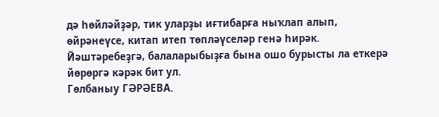дә һөйләйҙәр, тик уларҙы иғтибарға ныҡлап алып, өйрәнеүсе, китап итеп төпләүселәр генә һирәк. Йәштәребеҙгә, балаларыбыҙға бына ошо бурысты ла еткерә йөрөргә кәрәк бит ул.
Гөлбаныу ГӘРӘЕВА.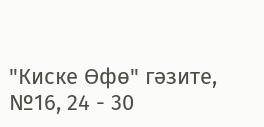"Киске Өфө" гәзите, №16, 24 - 30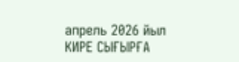апрель 2026 йыл
КИРЕ СЫҒЫРҒА